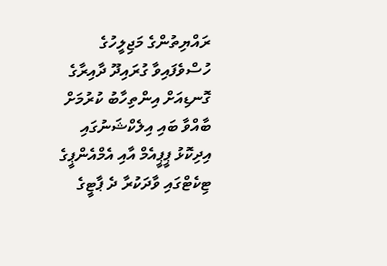ރައްޔިތުންގެ މަޖިލީހުގެ ހުސްވެފައިވާ ގުރައިދޫ ދާއިރާގެ ގޮނޑިއަށް އިންތިހާބު ކުރުމަށް ބާއްވާ ބައި އިލެކްޝަނުގައި އިދިކޮޅު ޕީޕީއެމް އާއި އެމްއެންޕީގެ ޓިކެޓްގައި ވާދަކުރާ ދެ ޕާޓީގެ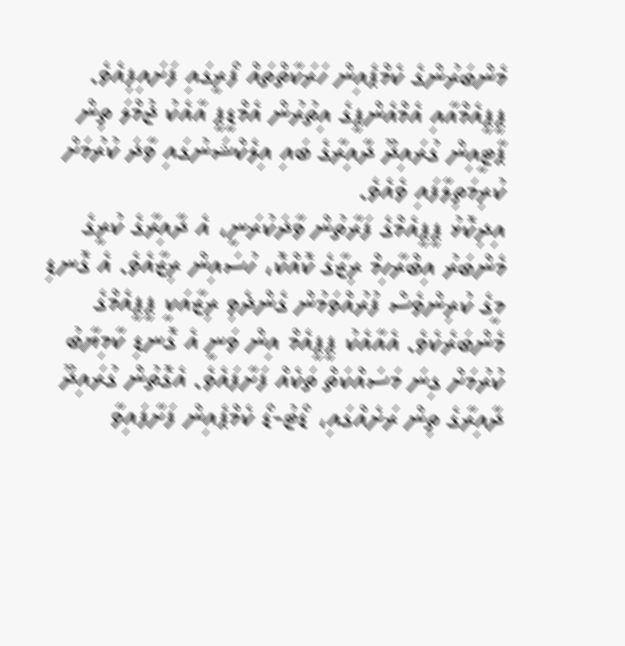މެންބަރުންގެ ކެމްޕެއިން ހަރަކާތްތައް ފޯރީގައި ފަށައިފިއެވެ.
ޕީޕީއެމްއާއި އެމްއެންޕީގެ އިތުރުން އެމްޑީޕީ އާއެކު ޖުމްލަ ތިން ޕާޓީއިން ގުރައިދޫ ދާއިރާގެ ބައި އިލެކްޝަނުގައި ވާދަ ކުރުމަށް ކުރިމަތިލާފައި ވެއެވެ.
އިދިކޮޅު ޕީޕީއެމްގެ ފަރާތުން ވާދަކުރަނީ، އެ ދާއިރާގެ ކުރީގެ މެންބަރު އިބްރާހިމް ރިޒާގެ ކޮއްކޮ، ހުސައިން ރިޒާއެވެ. އެ ގޮނޑި މީގެ ކުރިންވެސް ފުރުއްވަމުން ގެންދެވި ރިޒާއަކީ ޕީޕީއެމްގެ މެންބަރެކެވެ. އެއާއެކު ޕީޕީއެމް އިން ވަނީ އެ ގޮނޑި ކާމިޔާބު ކުރުމަށް ގިނަ މަސައްކަތް ތަކެއް ފަށާފައެވެ. އެގޮތުން ގުރައިދޫ ދާއިރާގެ ތިން ރަށެއްގައި، ޑޯޓު-ޑޯ ކެމްޕެއިން ފަށާފައިވާ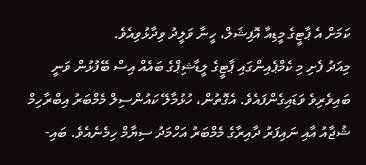ކަމަށް އެ ޕާޓީގެ މީޑިއާ އޮފިޝަލް، ހީނާ ވަލީދު ވިދާޅުވިއެވެ.
މިއަދު ފެށި މި ކެމްޕެއިންގައި ޕާޓީގެ ލީޑާޝިޕްގެ ބައެއް އިސް ބޭފުޅުން ވަނީ ބައިވެރިވެ ވަޑައިގެންފައެވެ. އެގޮތުން، ހުޅުމާލޭ ކައުންސިލް މެމްބަރު އިބްރާހިމް ޝުޖާއު އާއި ނައިފަރު ދާއިރާގެ މެމްބަރު އަހްމަދު ސިޔާމް ހިމެނެއެވެ. ބައި-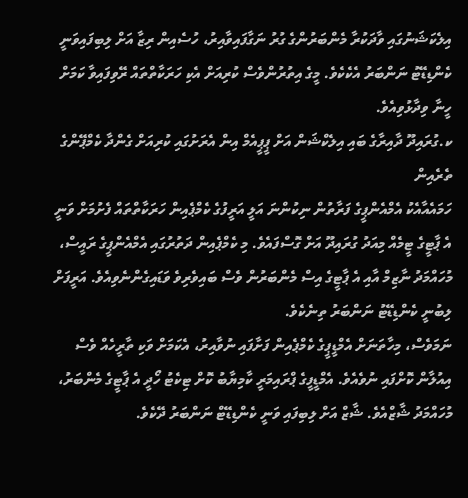އިލެކަޝަނުގައި ވާދަކުރާ މެންބަރުންގެ ގުރު ނަގާފައިވާއިރު، ހުސެއިން ރިޒާ އަށް ލިބިފައިވަނީ ކެންޑިޑޭޓު ނަންބަރު އެކެކެވެ. މީގެ އިތުރުންވެސް ކުރިއަށް އެކި ހަރަކާތްތައް ރޭވިފައިވާ ކަމަށް ހީނާ ވިދާޅުވިއެވެ.
ކ.ގުރައިދޫ ދާއިރާގެ ބައި އިލެކްޝަން އަށް ޕީޕީއެމް އިން އެރަށުގައި ކުރިއަށް ގެންދާ ކެމްޕޭންގެ ތެރެއިން
ހަމައެއާއެކު އެމްއެންޕީގެ ފަރާތުން ނިކުންނަ އަލީ އަރީފުގެ ކެމްޕެއިން ހަރަކާތްތައް ފެށުމަށް ވަނީ އެ ޕާޓީގެ ޓީމެއް މިއަދު ގުރައިދޫ އަށް ގޮސްފައެވެ. މި ކެމްޕެއިން ދަތުރުގައި އެމްއެންޕީގެ ރައީސް، މުހައްމަދު ނާޒިމް އާއި އެ ޕާޓީގެ އިސް މެންބަރުން ވެސް ބައިވެރިވެ ވަޑައިގެންނެވިއެވެ. އަރީފަށް ލިބުނީ ކެންޑިޑޭޓު ނަންބަރު ތިނެކެވެ.
ނަމަވެސް، މިހާތަނަށް އެމްޑީޕީގެ ކެމްޕެއިން ފަށާފައި ނުވާއިރު، އެކަމަށް ވަކި ތާރީހެއް ވެސް އިއުލާން ކޮށްފައި ނުވެއެވެ. އެމްޑީފީގެ ޕްރައިމަރީ ކާމިޔާބު ކޮށް ޓިކެޓު ހޯދީ އެ ޕާޓީގެ މެންބަރު، މުހައްމަދު ޝާޒްއެވެ. ޝާޒް އަށް ލިބިފައި ވަނީ ކެންޑިޑޭޓް ނަންބަރު ދޭކެވެ.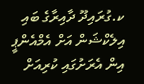ކ.ގުރައިދޫ ދާއިރާގެ ބައި އިލެކްޝަން އަށް އެމްއެންޕީ އިން އެރަށުގައި ކުރިއަށް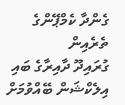ގެންދާ ކެމްޕޭންގެ ތެރެއިން
ގުރައިދޫ ދާއިރާގެ ބައި އިލެކްޝަން ބޭއްވުމަށް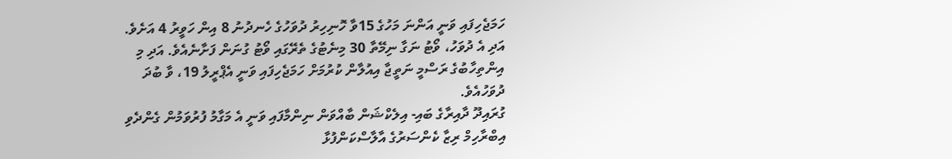ހަމަޖެހިފައި ވަނީ އަންނަ މަހުގެ 15ވާ ހޮނިހިރު ދުވަހުގެ ހެނދުނު 8 އިން ހަވީރު 4 އަށެވެ. އަދި އެ ދުވަހު، ވޯޓު ނަގާ ނިމޭތާ 30 މިނެޓުގެ ތެރޭގައި ވޯޓު ގުނަން ފަށާނެއެވެ. އަދި މި އިންތިހާބުގެ ރަސްމީ ނަތީޖާ އިއުލާން ކުރުމަށް ހަމަޖެހިފައި ވަނީ އެޕްރީލު 19، ވާ ބުދަ ދުވަހުއެވެ.
ގުރައިދޫ ދާއިރާގެ ބައި- އިލެކްޝަން ބާއްވަން ނިންމާފައި ވަނީ އެ މަގާމު ފުރުވަމުން ގެންދެވި އިބްރާހިމް ރިޒާ ކެންސަރުގެ އާލާސްކަންފުޅާ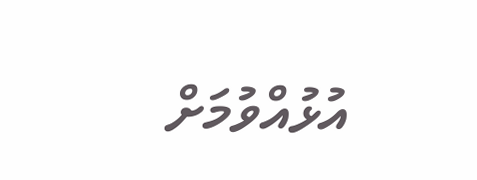އުޅުއްވުމަށް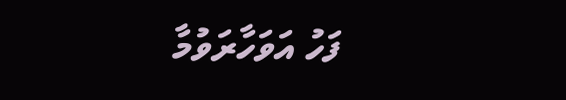ފަހު އަވަހާރަވުމާ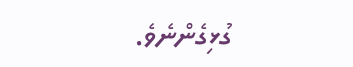ގުޅިގެންނެވެ.